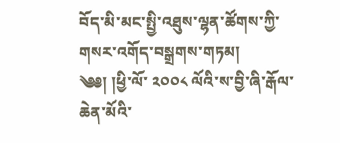བོད་མི་མང་སྤྱི་འཐུས་ལྷན་ཚོགས་ཀྱི་གསར་འགོད་བསྒྲགས་གཏམ།
༄༅། །ཕྱི་ལོ་ ༢༠༠༨ ལོའི་ས་བྱི་ཞི་རྒོལ་ཆེན་མོའི་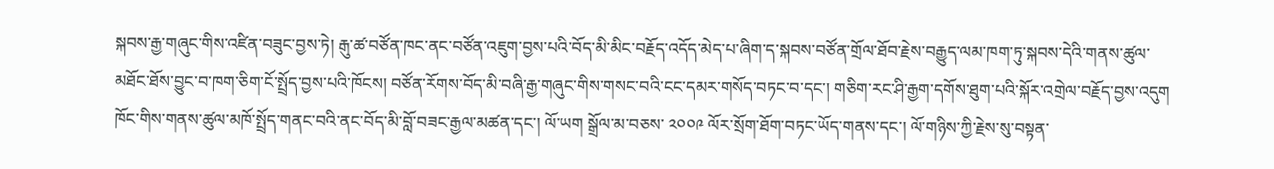སྐབས་རྒྱ་གཞུང་གིས་འཛིན་བཟུང་བྱས་ཏེ། རྒུ་ཚ་བཙོན་ཁང་ནང་བཙོན་འཇུག་བྱས་པའི་བོད་མི་མིང་བརྗོད་འདོད་མེད་པ་ཞིག་ད་སྐབས་བཙོན་གྲོལ་ཐོབ་རྗེས་བརྒྱུད་ལམ་ཁག་ཏུ་སྐབས་དེའི་གནས་ཚུལ་མཐོང་ཐོས་བྱུང་བ་ཁག་ཅིག་ངོ་སྤྲོད་བྱས་པའི་ཁོངས། བཙོན་རོགས་བོད་མི་བཞི་རྒྱ་གཞུང་གིས་གསང་བའི་ངང་དམར་གསོད་བཏང་བ་དང་། གཅིག་རང་ཤི་རྒྱག་དགོས་ཐུག་པའི་སྐོར་འགྲེལ་བརྗོད་བྱས་འདུག ཁོང་གིས་གནས་ཚུལ་མཁོ་སྤྲོད་གནང་བའི་ནང་བོད་མི་བློ་བཟང་རྒྱལ་མཚན་དང་། ལོ་ཡག སྒྲོལ་མ་བཅས་ ༢༠༠༩ ལོར་སྲོག་ཐོག་བཏང་ཡོད་གནས་དང་། ལོ་གཉིས་ཀྱི་རྗེས་སུ་བསྟན་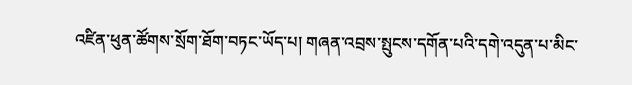འཛིན་ཕུན་ཚོགས་སྲོག་ཐོག་བཏང་ཡོད་པ། གཞན་འབྲས་སྤུངས་དགོན་པའི་དགེ་འདུན་པ་མིང་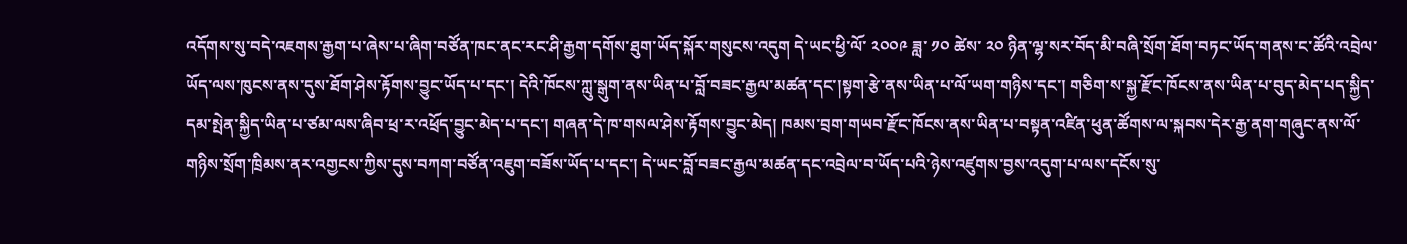འདོགས་སུ་བདེ་འཇགས་རྒྱག་པ་ཞེས་པ་ཞིག་བཙོན་ཁང་ནང་རང་ཤི་རྒྱག་དགོས་ཐུག་ཡོད་སྐོར་གསུངས་འདུག དེ་ཡང་ཕྱི་ལོ་ ༢༠༠༩ ཟླ་ ༡༠ ཚེས་ ༢༠ ཉིན་ལྷ་སར་བོད་མི་བཞི་སྲོག་ཐོག་བཏང་ཡོད་གནས་ང་ཚོའི་འབྲེལ་ཡོད་ལས་ཁུངས་ནས་དུས་ཐོག་ཤེས་རྟོགས་བྱུང་ཡོད་པ་དང་། དེའི་ཁོངས་ཀླུ་སྒུག་ནས་ཡིན་པ་བློ་བཟང་རྒྱལ་མཚན་དང་།སྟག་རྩེ་ནས་ཡིན་པ་ལོ་ཡག་གཉིས་དང་། གཅིག་ས་སྐྱ་རྫོང་ཁོངས་ནས་ཡིན་པ་བུད་མེད་པད་སྐྱིད་དམ་སྤེན་སྐྱིད་ཡིན་པ་ཙམ་ལས་ཞིབ་ཕྲ་ར་འཕྲོད་བྱུང་མེད་པ་དང་། གཞན་དེ་ཁ་གསལ་ཤེས་རྟོགས་བྱུང་མེད། ཁམས་བྲག་གཡབ་རྫོང་ཁོངས་ནས་ཡིན་པ་བསྟན་འཛིན་ཕུན་ཚོགས་ལ་སྐབས་དེར་རྒྱ་ནག་གཞུང་ནས་ལོ་གཉིས་སྲོག་ཁྲིམས་ནར་འགྱངས་ཀྱིས་དུས་བཀག་བཙོན་འཇུག་བཟོས་ཡོད་པ་དང་། དེ་ཡང་བློ་བཟང་རྒྱལ་མཚན་དང་འབྲེལ་བ་ཡོད་པའི་ཉེས་འཛུགས་བྱས་འདུག་པ་ལས་དངོས་སུ་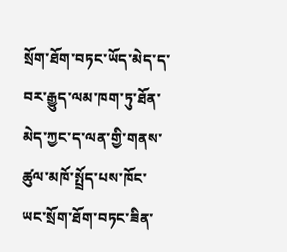སྲོག་ཐོག་བཏང་ཡོད་མེད་ད་བར་རྒྱུད་ལམ་ཁག་ཏུ་ཐོན་མེད་ཀྱང་ད་ལན་གྱི་གནས་ཚུལ་མཁོ་སྤྲོད་པས་ཁོང་ཡང་སྲོག་ཐོག་བཏང་ཟིན་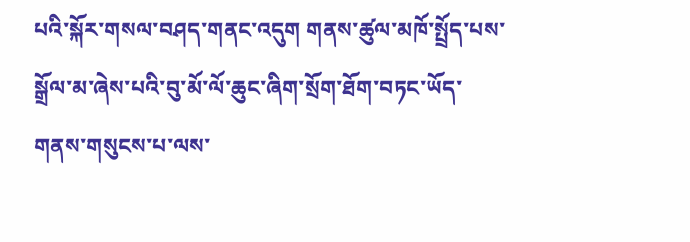པའི་སྐོར་གསལ་བཤད་གནང་འདུག གནས་ཚུལ་མཁོ་སྤྲོད་པས་སྒྲོལ་མ་ཞེས་པའི་བུ་མོ་ལོ་ཆུང་ཞིག་སྲོག་ཐོག་བཏང་ཡོད་གནས་གསུངས་པ་ལས་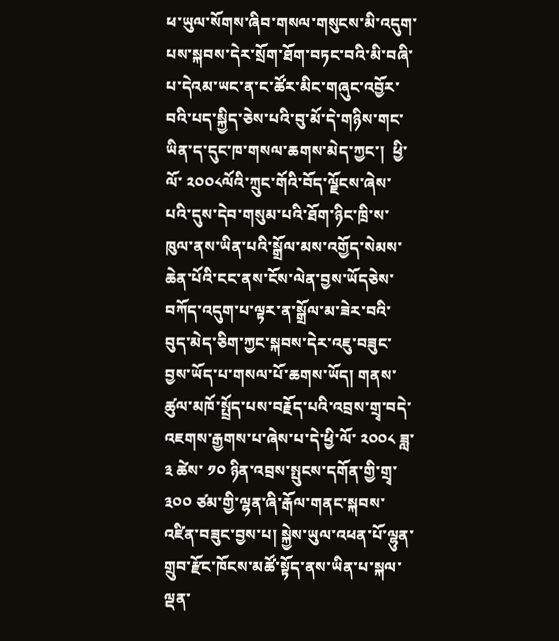ཕ་ཡུལ་སོགས་ཞིབ་གསལ་གསུངས་མི་འདུག་པས་སྐབས་དེར་སྲོག་ཐོག་བཏང་བའི་མི་བཞི་པ་དེའམ་ཡང་ན་ང་ཚོར་མིང་གཞུང་འབྱོར་བའི་པད་སྐྱིད་ཅེས་པའི་བུ་མོ་དེ་གཉིས་གང་ཡིན་ད་དུང་ཁ་གསལ་ཆགས་མེད་ཀྱང་།  ཕྱི་ལོ་ ༢༠༠༨ལོའི་ཀྲུང་གོའི་བོད་ལྗོངས་ཞེས་པའི་དུས་དེབ་གསུམ་པའི་ཐོག་ཉིང་ཁྲི་ས་ཁུལ་ནས་ཡིན་པའི་སྒྲོལ་མས་འགྱོད་སེམས་ཆེན་པོའི་ངང་ནས་ངོས་ལེན་བྱས་ཡོདཅེས་བཀོད་འདུག་པ་ལྟར་ན་སྒྲོལ་མ་ཟེར་བའི་བུད་མེད་ཅིག་ཀྱང་སྐབས་དེར་འཇུ་བཟུང་བྱས་ཡོད་པ་གསལ་པོ་ཆགས་ཡོད། གནས་ཚུལ་མཁོ་སྤྲོད་པས་བརྗོད་པའི་འབྲས་གྲྭ་བདེ་འཇགས་རྒྱགས་པ་ཞེས་པ་དེ་ཕྱི་ལོ་ ༢༠༠༨ ཟླ་ ༣ ཚེས་ ༡༠ ཉིན་འབྲས་སྤུངས་དགོན་གྱི་གྲྭ་ ༣༠༠ ཙམ་གྱི་ལྷན་ཞི་རྒོལ་གནང་སྐབས་འཛིན་བཟུང་བྱས་པ། སྐྱེས་ཡུལ་འཕན་པོ་ལྷུན་གྲུབ་རྫོང་ཁོངས་མཚོ་སྟོད་ནས་ཡིན་པ་སྐལ་ལྡན་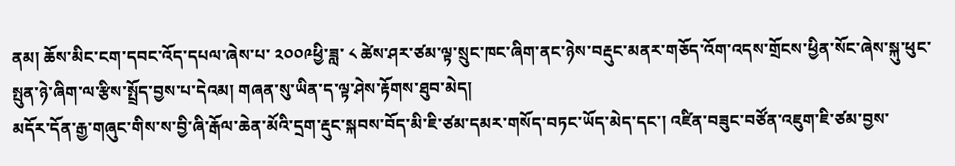ནམ། ཆོས་མིང་ངག་དབང་འོད་དཔལ་ཞེས་པ་ ༢༠༠༩ཕྱི་ཟླ་ ༨ ཚེས་ཤར་ཙམ་ལྟ་སྲུང་ཁང་ཞིག་ནང་ཉེས་བརྡུང་མནར་གཅོད་འོག་འདས་གྲོངས་ཕྱིན་སོང་ཞེས་སྐུ་ཕུང་སྤུན་ཉེ་ཞིག་ལ་རྩིས་སྤྲོད་བྱས་པ་དེའམ། གཞན་སུ་ཡིན་ད་ལྟ་ཤེས་རྟོགས་ཐུབ་མེད།
མདོར་དོན་རྒྱ་གཞུང་གིས་ས་བྱི་ཞི་རྒོལ་ཆེན་མོའི་དྲག་རྡུང་སྐབས་བོད་མི་ཇི་ཙམ་དམར་གསོད་བཏང་ཡོད་མེད་དང་། འཛིན་བཟུང་བཙོན་འཇུག་ཇི་ཙམ་བྱས་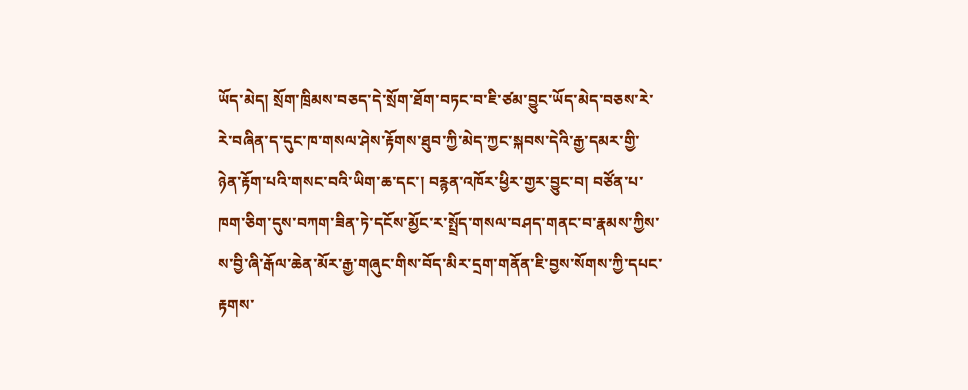ཡོད་མེད། སྲོག་ཁྲིམས་བཅད་དེ་སྲོག་ཐོག་བཏང་བ་ཇི་ཙམ་བྱུང་ཡོད་མེད་བཅས་རེ་རེ་བཞིན་ད་དུང་ཁ་གསལ་ཤེས་རྟོགས་ཐུབ་ཀྱི་མེད་ཀྱང་སྐབས་དེའི་རྒྱ་དམར་གྱི་ཉེན་རྟོག་པའི་གསང་བའི་ཡིག་ཆ་དང་། བརྙན་འཁོར་ཕྱིར་གྱར་བྱུང་བ། བཙོན་པ་ཁག་ཅིག་དུས་བཀག་ཟིན་ཏེ་དངོས་མྱོང་ར་སྤྲོད་གསལ་བཤད་གནང་བ་རྣམས་ཀྱིས་ས་བྱི་ཞི་རྒོལ་ཆེན་མོར་རྒྱ་གཞུང་གིས་བོད་མིར་དྲག་གནོན་ཇི་བྱས་སོགས་ཀྱི་དཔང་རྟགས་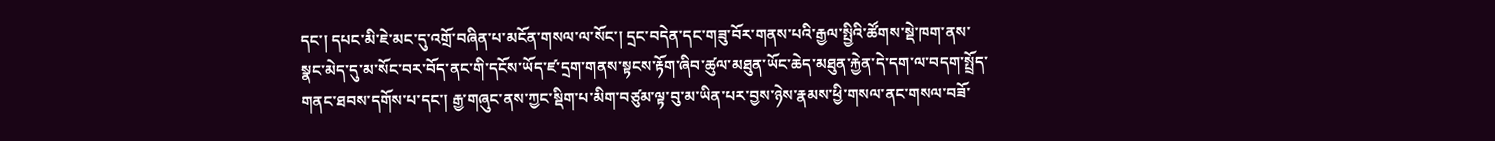དང་། དཔང་མི་ཇེ་མང་དུ་འགྲོ་བཞིན་པ་མངོན་གསལ་ལ་སོང་། དྲང་བདེན་དང་གཟུ་བོར་གནས་པའི་རྒྱལ་སྤྱིའི་ཚོགས་སྡེ་ཁག་ནས་སྣང་མེད་དུ་མ་སོང་བར་བོད་ནང་གི་དངོས་ཡོད་ཛ་དྲག་གནས་སྟངས་རྟོག་ཞིབ་ཚུལ་མཐུན་ཡོང་ཆེད་མཐུན་རྐྱེན་དེ་དག་ལ་བདག་སྤྲོད་གནང་ཐབས་དགོས་པ་དང་། རྒྱ་གཞུང་ནས་ཀྱང་སྡིག་པ་མིག་བཙུམ་ལྟ་བུ་མ་ཡིན་པར་བྱས་ཉེས་རྣམས་ཕྱི་གསལ་ནང་གསལ་བཟོ་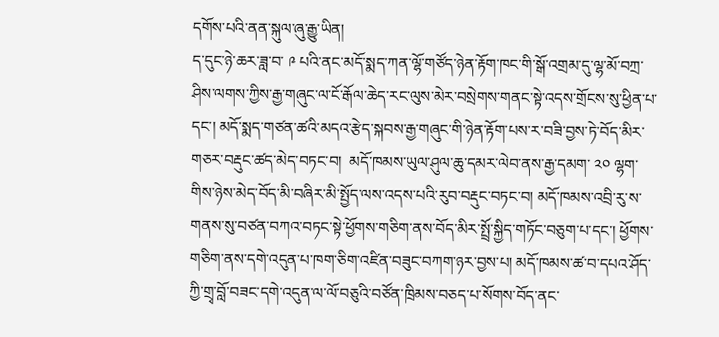དགོས་པའི་ནན་སྐུལ་ཞུ་རྒྱུ་ཡིན།
ད་དུང་ཉེ་ཆར་ཟླ་བ་ ༩ པའི་ནང་མདོ་སྨད་ཀན་ལྷོ་གཙོད་ཉེན་རྟོག་ཁང་གི་སྒོ་འགྲམ་དུ་ལྷ་མོ་བཀྲ་ཤིས་ལགས་ཀྱིས་རྒྱ་གཞུང་ལ་ངོ་རྒོལ་ཆེད་རང་ལུས་མེར་བསྲེགས་གནང་སྟེ་འདས་གྲོངས་སུ་ཕྱིན་པ་དང་། མདོ་སྨད་གཙན་ཚའི་མདའ་རྩེད་སྐབས་རྒྱ་གཞུང་གི་ཉེན་རྟོག་པས་ར་བཟི་བྱས་ཏེ་བོད་མིར་གཅར་བརྡུང་ཚད་མེད་བཏང་བ།  མདོ་ཁམས་ཡུལ་ཤུལ་ཆུ་དམར་ལེབ་ནས་རྒྱ་དམག་ ༢༠ ལྷག་གིས་ཉེས་མེད་བོད་མི་བཞིར་མི་སྤྱོད་ལས་འདས་པའི་རུབ་བརྡུང་བཏང་བ། མདོ་ཁམས་འབྲི་རུ་ས་གནས་སུ་བཙན་བཀའ་བཏང་སྟེ་ཕྱོགས་གཅིག་ནས་བོད་མིར་སྤྲོ་སྐྱིད་གཏོང་བཅུག་པ་དང་། ཕྱོགས་གཅིག་ནས་དགེ་འདུན་པ་ཁག་ཅིག་འཛིན་བཟུང་བཀག་ཉར་བྱས་པ། མདོ་ཁམས་ཚ་བ་དཔའ་ཤོད་ཀྱི་གྲྭ་བློ་བཟང་དགེ་འདུན་ལ་ལོ་བཅུའི་བཙོན་ཁྲིམས་བཅད་པ་སོགས་བོད་ནང་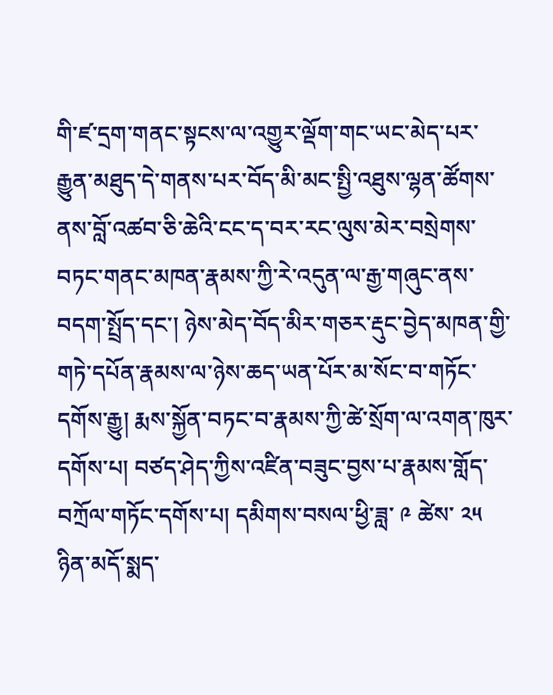གི་ཛ་དྲག་གནང་སྟངས་ལ་འགྱུར་ལྡོག་གང་ཡང་མེད་པར་རྒྱུན་མཐུད་དེ་གནས་པར་བོད་མི་མང་སྤྱི་འཐུས་ལྷན་ཚོགས་ནས་བློ་འཚབ་ཅི་ཆེའི་ངང་ད་བར་རང་ལུས་མེར་བསྲེགས་བཏང་གནང་མཁན་རྣམས་ཀྱི་རེ་འདུན་ལ་རྒྱ་གཞུང་ནས་བདག་སྤྲོད་དང་། ཉེས་མེད་བོད་མིར་གཅར་རྡུང་བྱེད་མཁན་གྱི་གཏེ་དཔོན་རྣམས་ལ་ཉེས་ཆད་ཡན་པོར་མ་སོང་བ་གཏོང་དགོས་རྒྱུ། རྨས་སྐྱོན་བཏང་བ་རྣམས་ཀྱི་ཚེ་སྲོག་ལ་འགན་ཁུར་དགོས་པ། བཙད་ཤེད་ཀྱིས་འཛིན་བཟུང་བྱས་པ་རྣམས་གློད་བཀྲོལ་གཏོང་དགོས་པ། དམིགས་བསལ་ཕྱི་ཟླ་ ༩ ཚེས་ ༢༥ ཉིན་མདོ་སྨད་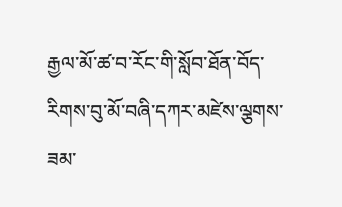རྒྱལ་མོ་ཚ་བ་རོང་གི་སློབ་ཐོན་བོད་རིགས་བུ་མོ་བཞི་དཀར་མཛེས་ལྕགས་ཟམ་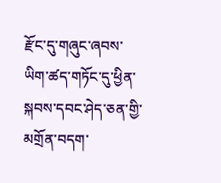རྫོང་དུ་གཞུང་ཞབས་ཡིག་ཚད་གཏོང་དུ་ཕྱིན་སྐབས་དབང་ཤེད་ཅན་གྱི་མགྲོན་བདག་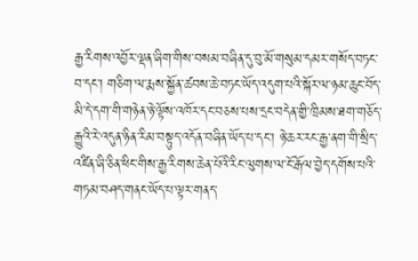རྒྱ་རིགས་འབྱོར་ལྡན་ཞིག་གིས་བསམ་བཞིན་དུ་བུ་མོ་གསུམ་དམར་གསོད་བཏང་བ་དང་། གཅིག་ལ་རྨས་སྐྱོན་ཚབས་ཆེ་བཏང་ཡོད་འདུག་པའི་སྐོར་ལ་ཉམ་ཆུང་བོད་མི་དེ་དག་གི་གཉེན་ཉེ་ལྟོས་འཁོར་དང་བཅས་པས་དྲང་བདེན་གྱི་ཁྲིམས་ཐག་གཅོད་རྒྱུའི་རེ་འདུན་ཉིན་རིམ་བསྟུད་འདོན་བཞིན་ཡོད་པ་དང་། ཉེ་ཆར་རང་རྒྱ་ནག་གི་སྲིད་འཛིན་ཞི་ཅིན་ཕིང་གིས་རྒྱ་རིགས་ཆེན་པོའི་རིང་ལུགས་ལ་ངོ་རྒོལ་བྱེད་དགོས་པའི་གཏམ་བཤད་གནང་ཡོད་པ་ལྟར་གནད་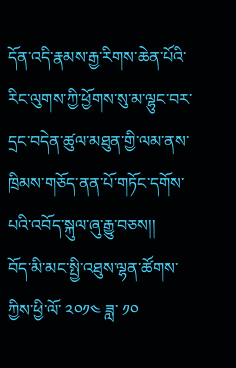དོན་འདི་རྣམས་རྒྱ་རིགས་ཆེན་པོའི་རིང་ལུགས་ཀྱི་ཕྱོགས་སུ་མ་ལྷུང་བར་དྲང་བདེན་ཚུལ་མཐུན་གྱི་ལམ་ནས་ཁྲིམས་གཅོད་ནན་པོ་གཏོང་དགོས་པའི་འབོད་སྐུལ་ཞུ་རྒྱུ་བཅས།།
བོད་མི་མང་སྤྱི་འཐུས་ལྷན་ཚོགས་ཀྱིས་ཕྱི་ལོ་ ༢༠༡༤ ཟླ་ ༡༠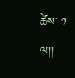ཚེས་ ༡ ལ།།